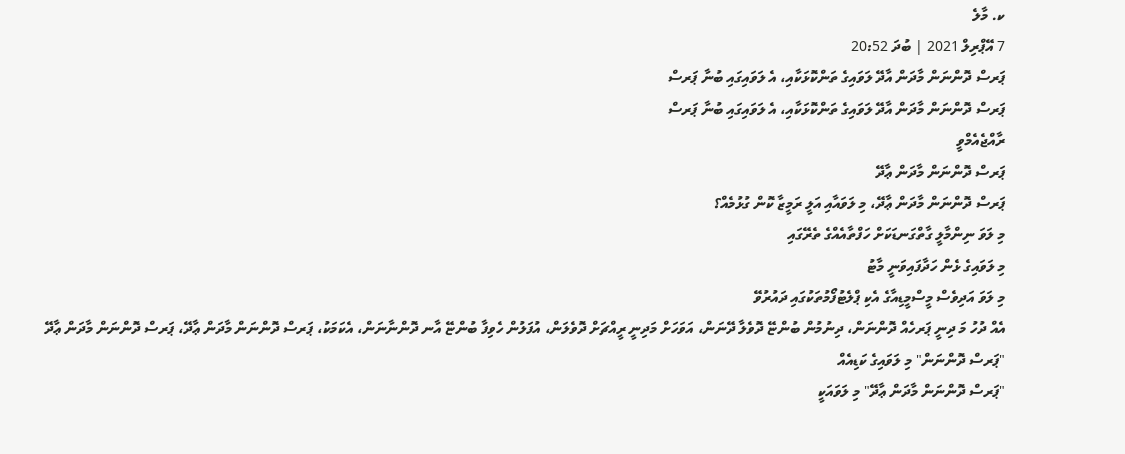ކ. މާލެ
7 އޭޕްރިލް 2021 | ބުދަ 20:52
ޕަރސް ދޮންނަން މާދަން އާދޭ ލަވައިގެ ތަންކޮޅަކާއި، އެ ލަވައިގައި ބުނާ ޕަރސް
ޕަރސް ދޮންނަން މާދަން އާދޭ ލަވައިގެ ތަންކޮޅަކާއި، އެ ލަވައިގައި ބުނާ ޕަރސް
ރާއްޖެއެމްވީ
ޕަރސް ދޮންނަން މާދަން ޢާދޭ
ޕަރސް ދޮންނަން މާދަން ޢާދޭ، މި ލަވައާއި އަލީ ރަމީޒާ ކޮން ގުޅުމެއް؟
މި ލަވަ ނިންމާލީ ގާތްގަނޑަކަށް ހަފްތާއެއްގެ ތެރޭގައި
މި ލަވައިގެ ޅެން ހަދާފައިވަނީ މާޓު
މި ލަވަ އަދިވެސް މީސްމީޑިއާގެ އެކި ޕްލެޓުފޯމުތަކުގައި ދައުރުވޭ
އެއް ދުހު މަ ދިނީ ޕަރހެއް ދޮންނަން، ދިނުމުން ބުންޏޭ ދޮވެލާ ދޭނަން، އަވަހަށް މަދިނީ ރީއްޗަށް ދޮވެލަން، އުފަލުން ހެވިފާ ބުންޏޭ އާނ ދޮންނާނަން، އެކަމަކު، ޕަރސް ދޮންނަން މާދަން ޢާދޭ، ޕަރސް ދޮންނަން މާދަން ޢާދޭ
"ޕަރސް ދޮންނަން" މި ލަވައިގެ ކަޑިއެއް
"ޕަރސް ދޮންނަން މާދަން ޢާދޭ" މި ލަވައަކީ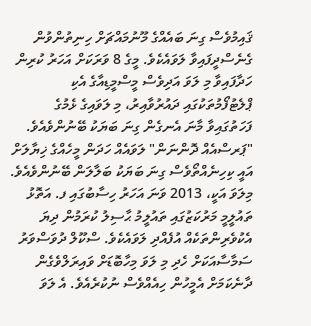ޤައިމުވެސް ގިނަ ބައެއްގެ މޫނުމައްޗަށް ހިނިތުންވުން ގެނެސްދީފައިވާ ލަވައެކެވެ. މީގެ 8 ވަރަކަށް އަހަރު ކުރިން ހަދާފައިވާ މި ލަވަ އަދިވެސް މީސްމީޑިއާގެ އެކި ޕްލެޓުފޯމުތަކުގައި ދައުރުވާއިރު، މި ލަވައިގެ ޅެމުގެ ފަހަތުގައިވާ މާނަ އެނގެން ގިނަ ބަޔަކު ބޭނުންވެއެވެ. "ޕަރސްއެއް ދޮންނަން" ލަވައެއް ހަދަން މީހެއްގެ ޚިޔާލަށް އައީ ކިހިނެއްތޯވެސް ގިނަ ބަޔަކު ބަލާލަން ބޭނުންވެއެވެ.
މިލަވަ އަކީ، 2013 ވަނަ އަހަރު ހިސާބުގައި ފ. އަތޮޅު ތައުލީމީ މަރުކަޒުގައި ތައުލީމު ޙާސިލު ކުރަމުން ދިޔަ އެކުވެރިންތަކެއް އުފެއްދި ލަވައެކެވެ. ސްކޫލް ދުވަސްވަރު ސަމާސާއަކަށް ހެދި މި ލަވަ މިހާބޮޑަށް ވައިރަލްވެގެން ދާނެކަމަށް އެމީހުން ހިއެއްވެސް ނުކުރެއެވެ. އެ ލަވަ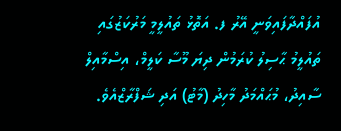އުފައްދާފައިވަނީ އޭރު ފ. އަތޮޅު ތައުލީމީ މަރުކަޒުގައި ތައުލީމު ޙާސިލު ކުރަމުން ދިޔަ މޫސާ ކަލީމް، އިސްމާއިލް ސާއިދު، މުޙައްމަދު މާހިދު (މާޓު) އަދި ޝަފްރާޒްއެވެ.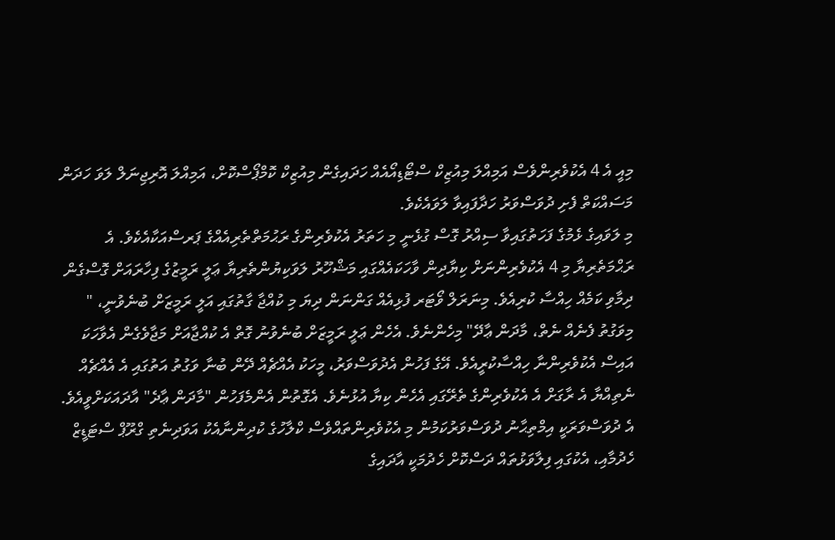މިއީ އެ 4 އެކުވެރިންވެސް އަމިއްލަ މިއުޒިކް ސްޓޯޑިއޯއެއް ހަދައިގެން މިއުޒިކް ކޮމްޕޯސްކޮށް، އަމިއްލަ އޮރިޖިނަލް ލަވަ ހަދަން މަސައްކަތް ފެށި ދުވަސްވަރު ހަދާފައިވާ ލަވައެކެވެ.
މި ލަވައިގެ ޅެމުގެ ފަހަތުގައިވާ ސިއްރު ގޮސް ގުޅެނީ މި ހަތަރު އެކުވެރިންގެ ރަޙުމަތްތެރިއެއްގެ ޕަރސްއަކާއެކެވެ. އެ ރަޙްމަތެރިޔާ މި 4 އެކުވެރިންނަށް ކިޔާދިން ވާހަކައެއްގައި މަޝްހޫރު ލަވަކިޔުންތެރިޔާ ޢަލީ ރަމީޒުގެ ފިހާރައަށް ގޮސްގެން ދިމާވި ކަމެއް ހިއްސާ ކުރިއެވެ. މިނަރަލް ވޯޓަރ ފުޅިއެއް ގަންނަން ދިޔަ މި ކުއްޖާ ގާތުގައި އަލީ ރަމީޒަށް ބުނެވުނީ، " މިވަގުތު ފެނެއް ނެތް، މާދަން ޢާދޭ" މިހެންނެވެ. އެހެން ޢަލީ ރަމީޒަށް ބުނެވުނު ގޮތް އެ ކުއްޖާއަށް މަޖާވެގެން އެވާހަކަ އައިސް އެކުވެރިންނާ ހިއްސާކުރީއެވެ. އޭގެ ފަހުން އެދުވަސްވަރު، މީހަކު އެއްޗެއް ދޭން ބުނާ ވަގުތު އަތުގައި އެ އެއްޗެއް ނެތިއްޔާ އެ ރާގަށް އެ އެކުވެރިންގެ ތެރޭގައި އެހެން ކިޔާ އުޅުނެވެ. އެގޮތުން އެންމެފަހުން "މާދަން ޢާދެ" އާދައަކަށްވީއެވެ.
އެ ދުވަސްވަރަކީ އިމްތިޙާނު ދުވަސްވަރުކަމުން މި އެކުވެރިންތައްވެސް ކްލާހުގެ ކުދިންނާއެކު އަވަދިނެތި ގްރޫޕް ސްޓަޑީޒް ހެދުމާއި، އެކުގައި ފިލާވަޅުތައް ދަސްކޮށް ހެދުމަކީ އާދައިގެ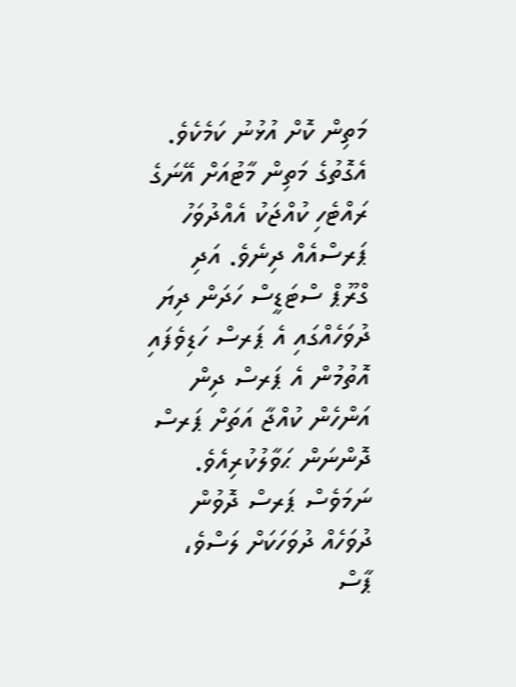މަތިން ކޮށް އުޅުނު ކަމެކެވެ. އެގޮތުގެ މަތިން މާޓުއަށް އޭނަގެ ރައްޓެހި ކުއްޖަކު އެއްދުވަހު ޕަރސްއެއް ދިނެވެ. އަދި ގްރޫޕް ސްޓަޑީސް ހަދަން ދިޔަ ދުވަހެއްގައި އެ ޕަރސް ހަޑިވެފައި އޮތުމުން އެ ޕަރސް ދިން އަންހެން ކުއްޖާ އަތަށް ޕަރސް ދޮންނަން ޙަވާލުކުރިއެވެ. ނަމަވެސް ޕަރސް ދޮވުން ދުވަހެއް ދުވަހަކަށް ލަސްވެ، ޕާސް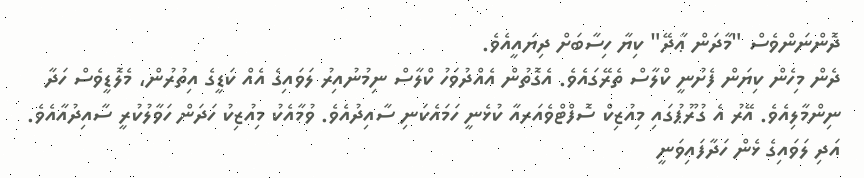ދޮންނަންވެސް "މާދަން ޢާދޭ" ކިޔާ ހިސާބަށް ދިޔައީއެވެ.
ދެން މިހެން ކިޔަން ފެށުނީ ކްލާސް ތެރޭގައެވެ. އެގޮތުން އެއްދުވަހު ކްލާސް ނިމުނުއިރު ލަވައިގެ އެއް ކަޑީގެ އިތުރުން، މެލޮޑީވެސް ހަދާ ނިންމާލިއެވެ. އޭރު އެ ގުރޫޕުގައި މިއުޒިކް ސޮފްޓްވެއަރއާ ކުޅެނީ ހަމައެކަނި ސާއިދުއެވެ. ވުމާއެކު މިއުޒިކު ހަދަން ހަވާލުކުރީ ސާއިދުއާއެވެ. އަދި ލަވައިގެ ޅެން ހަދާފައިވަނީ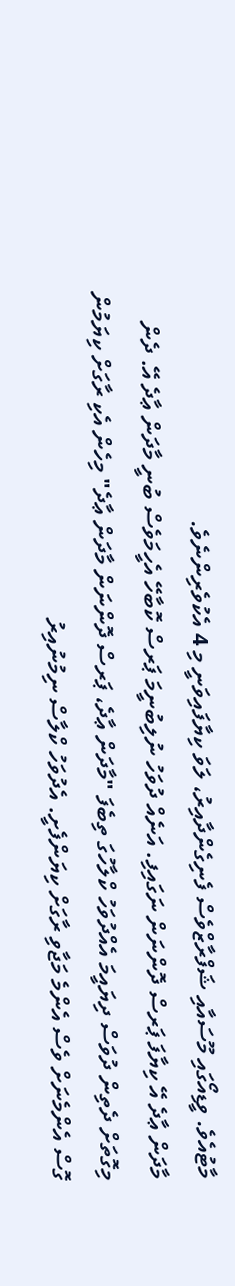މާޓުއެވެ. ވީޑިއޯގައި މޫސައާއި ޝަފްރާޒްވެސް ފެނިގެންދާއިރު، ލަވަ ކިޔާފައިވަނީ މި 4 އެކުވެރިންނެވެ.
މާދަން ޢާދެ އޭ ކިޔާފަ ޕަރސް ދޮންނަން ނަގައިފި. އަނެއް ދުވަހު ނުލިބުނީމަ ޕަރސް ކޮބާހޭ އެހީމަވެސް ބުނީ މާދަން ޢާދެ އޭ. ދެން މިގޮތަށް ދެތިން ދުވަސް ދިޔައީމަ އެއްދުވަހު ކްލާހުގަ ތިބެފަ "މާދަން ޢާދެ، ޕަރސް ދޮންނަން މާދަން ޢާދެ" މިހެން އެކި ރާގަށް ކިޔަމުން ގޮސް އެންމެނަށް ވެސް އެންމެ މަޖާވި ރާގަށް ކިޔަންފެށީ. އެދުވަހު ކްލާސް ނިމުނުއިރު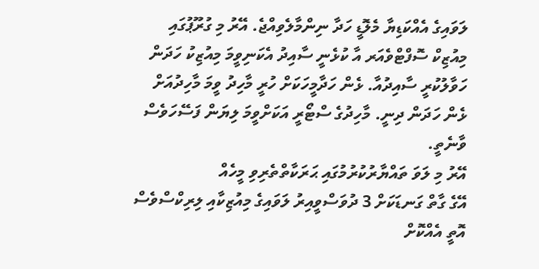ލަވައިގެ އެއްކަޑިޔާ މެލޮޑީ ހަދާ ނިންމާލެވިއްޖެ. އޭރު މި ގުރޫޕުގައި މިއުޒިކް ސޮފްޓްވެއަރ އާ ކުޅެނީ ސާއިދު އެކަނިވީމަ މިއުޒިކު ހަދަން ހަވާލުކުރީ ސާއިދުއާ. ޅެން ހަދާމީހަކަށް ހުރީ މާހިދު ވީމަ މާހިދުއަށް ޅެން ހަދަން ދިނީ. މާހިދުގެ ސްޓޯރީ އަކަށްވީމަ ލިޔަން ފަސޭހަވެސް ވާނެތީ.
އޭރު މި ލަވަ ތައްޔާރުކުރުމުގައި ޙަރަކާތްތެރިވި މީހެއް
އޭގެ ގާތް ގަނޑަކަށް 3 ދުވަސްވީއިރު ލަވައިގެ މިއުޒިކާއި ލިރިކްސްވެސް އޮތީ އެއްކޮށް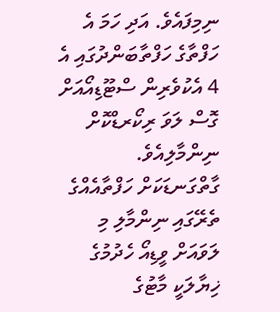ނިމިފައެވެ. އަދި ހަމަ އެ ހަފްތާގެ ހަފްތާބަންދުގައި އެ 4 އެކުވެރިން ސްޓޫޑިއޯއަށް ގޮސް ލަވަ ރިކޯރޑްކޮށް ނިންމާލިއެވެ. ގާތްގަނޑަކަށް ހަފްތާއެއްގެ ތެރޭގައި ނިންމާލި މި ލަވައަށް ވީޑިއޯ ހެދުމުގެ ޚިޔާލަކީ މާޓުގެ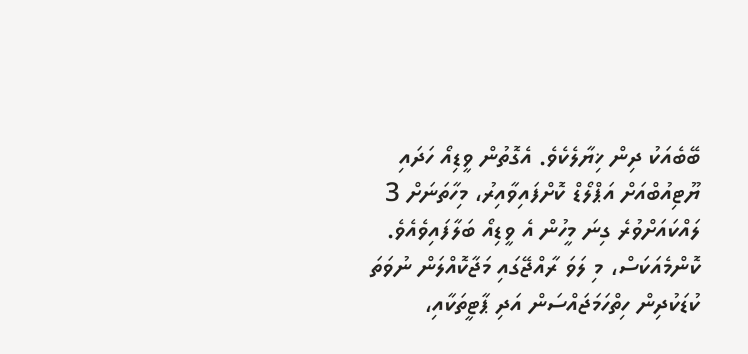ބޭބެއަކު ދިން ޚިޔާލެކެވެ. އެގޮތުން ވީޑިއޯ ހަދައި ޔޫޓިއުބްއަށް އަޕްލޯޑް ކޮށްފައިވާއިރު، މިހާތަނަށް 3 ލައްކައަށްވުރެ ގިނަ މީހުން އެ ވީޑިއޯ ބަލާފައިވެއެވެ.
ކޮންމެއަކަސް، މި ލަވަ ރާއްޖޭގައި މަޖާކޮއްލަން ނުވަތަ ކުޑަކުދިން ހިތްހަމަޖައްސަން އަދި ޕާޓީތަކާއި،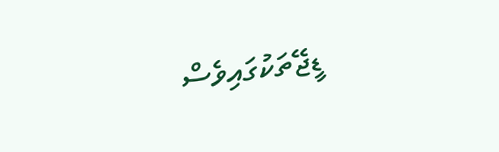ޑީޖޭތަކުގައިވެސް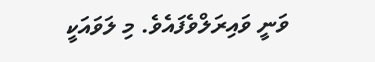ވަނީ ވައިރަލްވެފައެވެ. މި ލަވައަކީ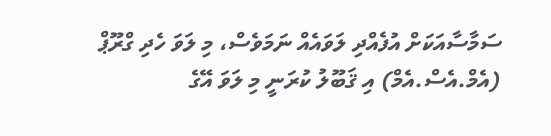ސަމާސާއަކަށް އުފެއްދި ލަވައެއް ނަމަވެސް، މި ލަވަ ހެދި ގްރޫޕް (އެމް.އެސް.އެމް) އި ޤަބޫލު ކުރަނީ މި ލަވަ އޭގެ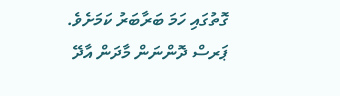ގޮތުގައި ހަމަ ބަރާބަރު ކަމަށެވެ.
ޕަރސް ދޮންނަން މާދަން އާދޭ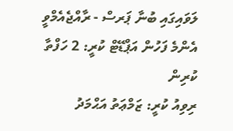ލަވައިގައި ބުނާ ޕަރސް - ރާއްޖެއެމްވީ
އެންމެ ފަހުން އަޕްޑޭޓް ކުރީ: 2 ހަފްތާ ކުރިން
ރިވިއު ކުރީ: ޒަމްޢަތު އަޙްމަދު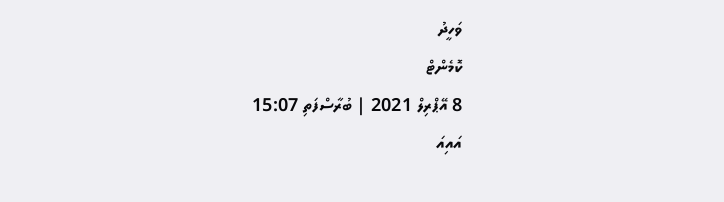ވަހީދު
ކޮމެންޓް
8 އޭޕްރިލް 2021 | ބުރާސްފަތި 15:07
އައިއަ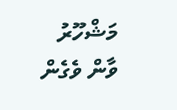މަޝްހޫރު ވާން ވެގެން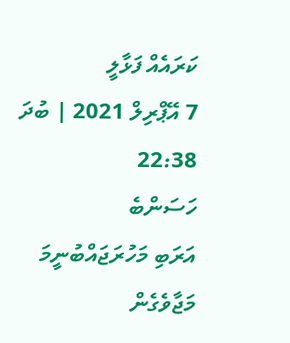ކަރައެއް ފަޅާލީ
7 އޭޕްރިލް 2021 | ބުދަ 22:38
ހަސަންބެ
އަރަބި މަހުރަޖައްބުނީމަ މަޖާވެގެން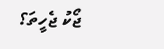ޖޯކު ޖެހީތަ؟